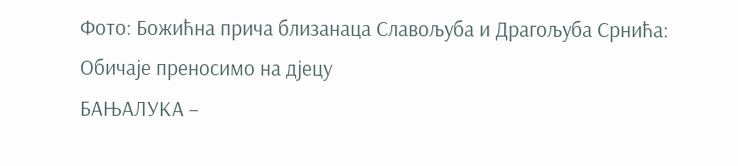Фото: Божићна прича близанаца Славољуба и Драгољуба Срнића: Обичаје преносимо на дјецу
БАЊАЛУКА –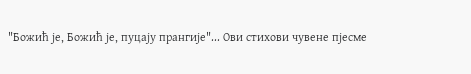"Божић је, Божић је, пуцају прангије"... Ови стихови чувене пјесме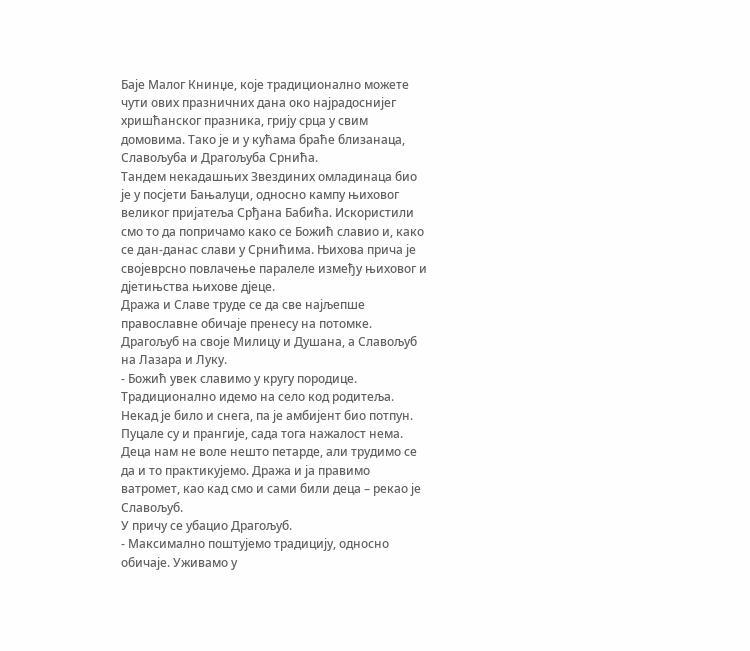Баје Малог Книнџе, које традиционално можете чути ових празничних дана око најрадоснијег хришћанског празника, грију срца у свим домовима. Тако је и у кућама браће близанаца, Славољуба и Драгољуба Срнића.
Тандем некадашњих Звездиних омладинаца био је у посјети Бањалуци, односно кампу њиховог великог пријатеља Срђана Бабића. Искористили смо то да попричамо како се Божић славио и, како се дан-данас слави у Срнићима. Њихова прича је својеврсно повлачење паралеле између њиховог и дјетињства њихове дјеце.
Дража и Славе труде се да све најљепше православне обичаје пренесу на потомке. Драгољуб на своје Милицу и Душана, а Славољуб на Лазара и Луку.
- Божић увек славимо у кругу породице. Традиционално идемо на село код родитеља. Некад је било и снега, па је амбијент био потпун. Пуцале су и прангије, сада тога нажалост нема. Деца нам не воле нешто петарде, али трудимо се да и то практикујемо. Дража и ја правимо ватромет, као кад смо и сами били деца – рекао је Славољуб.
У причу се убацио Драгољуб.
- Максимално поштујемо традицију, односно обичаје. Уживамо у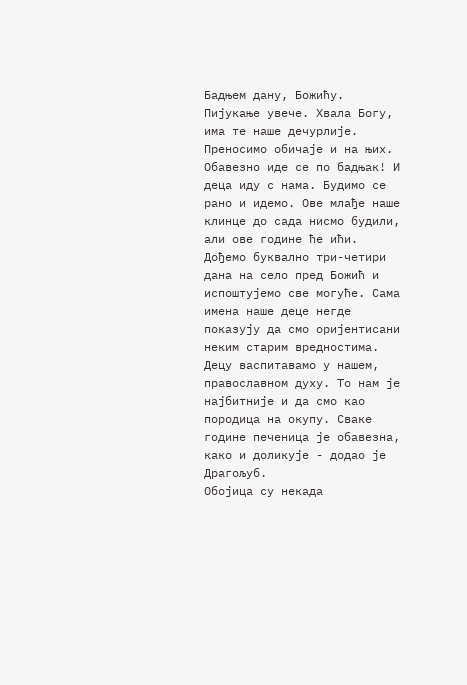Бадњем дану, Божићу. Пијукање увече. Хвала Богу, има те наше дечурлије. Преносимо обичаје и на њих. Обавезно иде се по бадњак! И деца иду с нама. Будимо се рано и идемо. Ове млађе наше клинце до сада нисмо будили, али ове године ће ићи. Дођемо буквално три-четири дана на село пред Божић и испоштујемо све могуће. Сама имена наше деце негде показују да смо оријентисани неким старим вредностима. Децу васпитавамо у нашем, православном духу. То нам је најбитније и да смо као породица на окупу. Сваке године печеница је обавезна, како и доликује - додао је Драгољуб.
Обојица су некада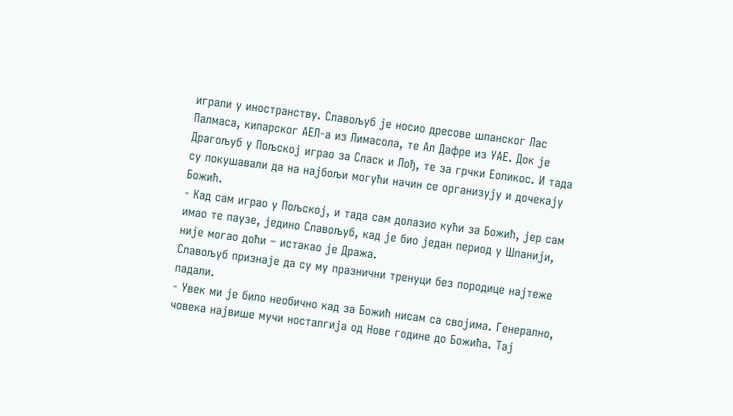играли у иностранству. Славољуб је носио дресове шпанског Лас Палмаса, кипарског АЕЛ-а из Лимасола, те Ал Дафре из УАЕ. Док је Драгољуб у Пољској играо за Сласк и Лођ, те за грчки Еоликос. И тада су покушавали да на најбољи могући начин се организују и дочекају Божић.
- Кад сам играо у Пољској, и тада сам долазио кући за Божић, јер сам имао те паузе, једино Славољуб, кад је био један период у Шпанији, није могао доћи – истакао је Дража.
Славољуб признаје да су му празнични тренуци без породице најтеже падали.
- Увек ми је било необично кад за Божић нисам са својима. Генерално, човека највише мучи носталгија од Нове године до Божића. Тај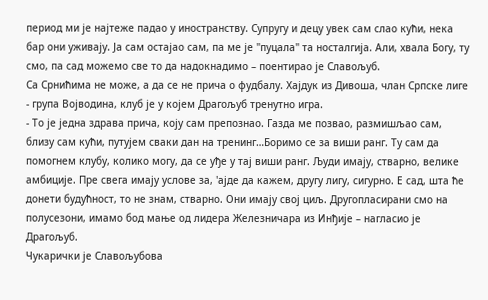период ми је најтеже падао у иностранству. Супругу и децу увек сам слао кући, нека бар они уживају. Ја сам остајао сам, па ме је "пуцала" та носталгија. Али, хвала Богу, ту смо, па сад можемо све то да надокнадимо – поентирао је Славољуб.
Са Срнићима не може, а да се не прича о фудбалу. Хајдук из Дивоша, члан Српске лиге - група Војводина, клуб је у којем Драгољуб тренутно игра.
- То је једна здрава прича, коју сам препознао. Газда ме позвао, размишљао сам, близу сам кући, путујем сваки дан на тренинг…Боримо се за виши ранг. Ту сам да помогнем клубу, колико могу, да се уђе у тај виши ранг. Људи имају, стварно, велике амбиције. Пре свега имају услове за, 'ајде да кажем, другу лигу, сигурно. Е сад, шта ће донети будућност, то не знам, стварно. Они имају свој циљ. Другопласирани смо на полусезони, имамо бод мање од лидера Железничара из Инђије – нагласио је Драгољуб.
Чукарички је Славољубова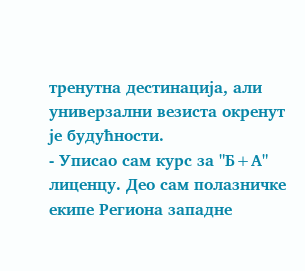тренутна дестинација, али универзални везиста окренут је будућности.
- Уписао сам курс за "Б+А" лиценцу. Део сам полазничке екипе Региона западне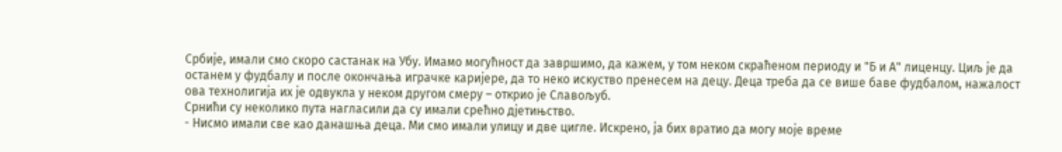Србије, имали смо скоро састанак на Убу. Имамо могућност да завршимо, да кажем, у том неком скраћеном периоду и "Б и А" лиценцу. Циљ је да останем у фудбалу и после окончања играчке каријере, да то неко искуство пренесем на децу. Деца треба да се више баве фудбалом, нажалост ова технолигија их је одвукла у неком другом смеру – открио је Славољуб.
Срнићи су неколико пута нагласили да су имали срећно дјетињство.
- Нисмо имали све као данашња деца. Ми смо имали улицу и две цигле. Искрено, ја бих вратио да могу моје време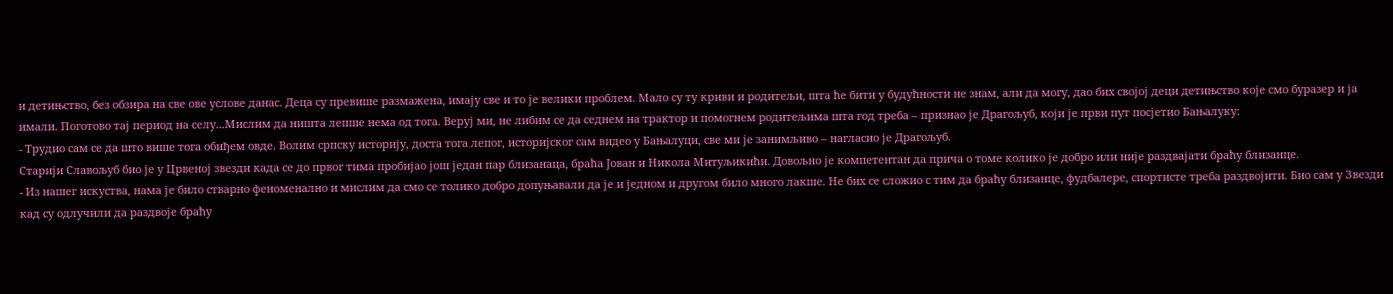и детињство, без обзира на све ове услове данас. Деца су превише размажена, имају све и то је велики проблем. Мало су ту криви и родитељи, шта ће бити у будућности не знам, али да могу, дао бих својој деци детињство које смо буразер и ја имали. Поготово тај период на селу...Мислим да ништа лепше нема од тога. Веруј ми, не либим се да седнем на трактор и помогнем родитељима шта год треба – признао је Драгољуб, који је први пут посјетио Бањалуку:
- Трудио сам се да што више тога обиђем овде. Волим српску историју, доста тога лепог, историјског сам видео у Бањалуци, све ми је занимљиво – нагласио је Драгољуб.
Старији Славољуб био је у Црвеној звезди када се до првог тима пробијао још један пар близанаца, браћа Јован и Никола Митуљикићи. Довољно је компетентан да прича о томе колико је добро или није раздвајати браћу близанце.
- Из нашег искуства, нама је било стварно феноменално и мислим да смо се толико добро допуњавали да је и једном и другом било много лакше. Не бих се сложио с тим да браћу близанце, фудбалере, спортисте треба раздвојити. Био сам у Звезди кад су одлучили да раздвоје браћу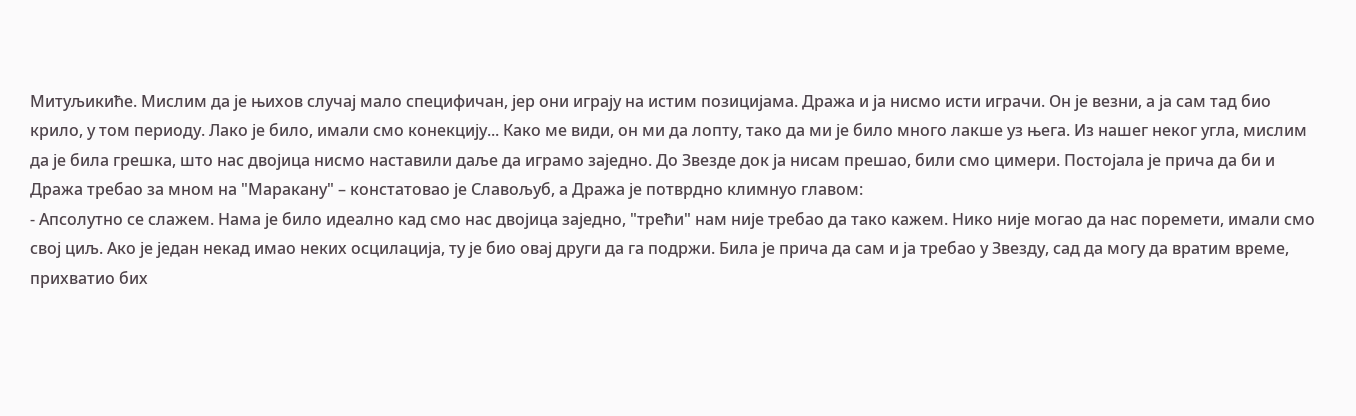Митуљикиће. Мислим да је њихов случај мало специфичан, јер они играју на истим позицијама. Дража и ја нисмо исти играчи. Он је везни, а ја сам тад био крило, у том периоду. Лако је било, имали смо конекцију... Како ме види, он ми да лопту, тако да ми је било много лакше уз њега. Из нашег неког угла, мислим да је била грешка, што нас двојица нисмо наставили даље да играмо заједно. До Звезде док ја нисам прешао, били смо цимери. Постојала је прича да би и Дража требао за мном на "Маракану" – констатовао је Славољуб, а Дража је потврдно климнуо главом:
- Апсолутно се слажем. Нама је било идеално кад смо нас двојица заједно, "трећи" нам није требао да тако кажем. Нико није могао да нас поремети, имали смо свој циљ. Ако је један некад имао неких осцилација, ту је био овај други да га подржи. Била је прича да сам и ја требао у Звезду, сад да могу да вратим време, прихватио бих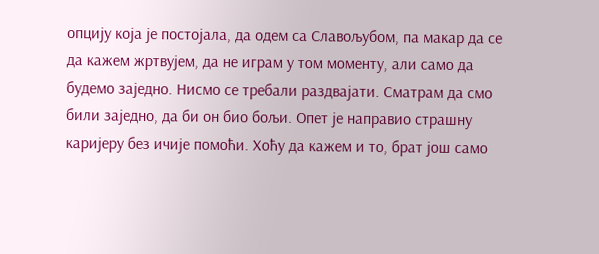опцију која је постојала, да одем са Славољубом, па макар да се да кажем жртвујем, да не играм у том моменту, али само да будемо заједно. Нисмо се требали раздвајати. Сматрам да смо били заједно, да би он био бољи. Опет је направио страшну каријеру без ичије помоћи. Хоћу да кажем и то, брат још само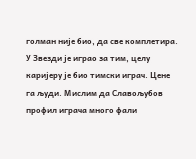голман није био, да све комплетира. У Звезди је играо за тим, целу каријеру је био тимски играч. Цене га људи. Мислим да Славољубов профил играча много фали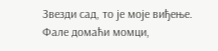Звезди сад, то је моје виђење. Фале домаћи момци,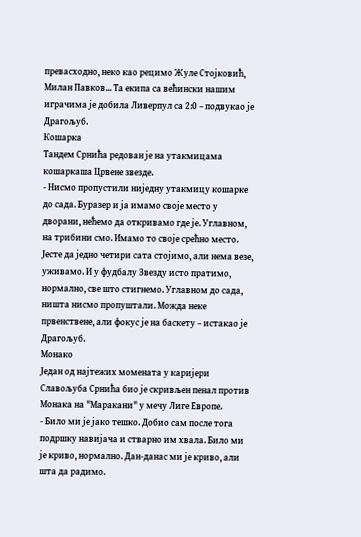превасходно, неко као рецимо Жуле Стојковић, Милан Павков... Та екипа са већински нашим играчима је добила Ливерпул са 2:0 – подвукао је Драгољуб.
Кошарка
Тандем Срнића редован је на утакмицама кошаркаша Црвене звезде.
- Нисмо пропустили ниједну утакмицу кошарке до сада. Буразер и ја имамо своје место у дворани, нећемо да откривамо где је. Углавном, на трибини смо. Имамо то своје срећно место. Јесте да једно четири сата стојимо, али нема везе, уживамо. И у фудбалу Звезду исто пратимо, нормално, све што стигнемо. Углавном до сада, ништа нисмо пропуштали. Можда неке првенствене, али фокус је на баскету – истакао је Драгољуб.
Монако
Један од најтежих момената у каријери Славољуба Срнића био је скривљен пенал против Монака на "Маракани" у мечу Лиге Европе.
- Било ми је јако тешко. Добио сам после тога подршку навијача и стварно им хвала. Било ми је криво, нормално. Дан-данас ми је криво, али шта да радимо.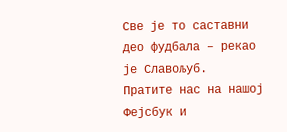Све је то саставни део фудбала – рекао је Славољуб.
Пратите нас на нашој Фејсбук и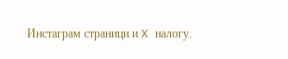Инстаграм страници и X налогу.